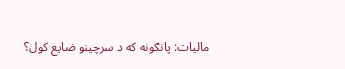مالیات: پانګونه که د سرچینو ضایع کول؟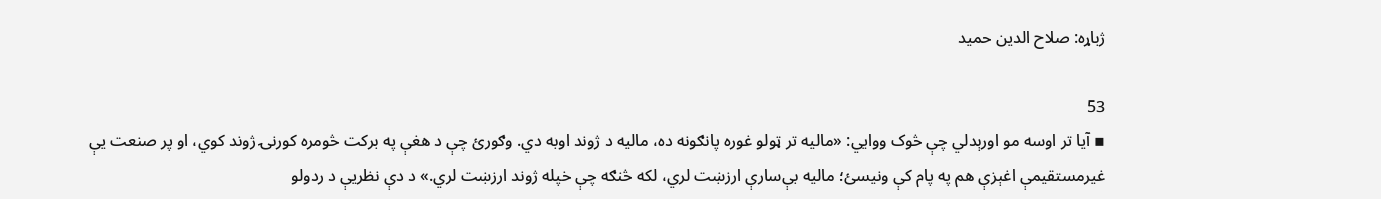ژباړه: صلاح الدين حمید

53
▪ آیا تر اوسه مو اورېدلي چې څوک ووایي: «مالیه تر ټولو غوره پانګونه ده، مالیه د ژوند اوبه دي. وګورئ چې د هغې په برکت څومره کورنۍ ژوند کوي، او پر صنعت یې غیرمستقیمې اغېزې هم په پام کې ونیسئ؛ مالیه بې‌سارې ارزښت لري، لکه څنګه چې خپله ژوند ارزښت لري.» د دې نظریې د ردولو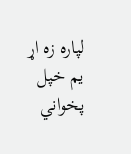لپاره زه اړ یم خپل پخواني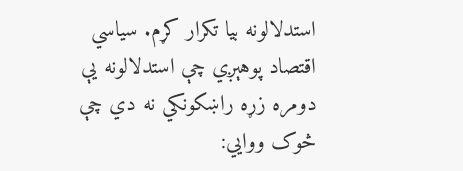استدلالونه بیا تکرار کړم. سیاسي اقتصاد پوهېږي چې استدلالونه یې دومره زړه راښکونکي نه دي چې څوک ووایي: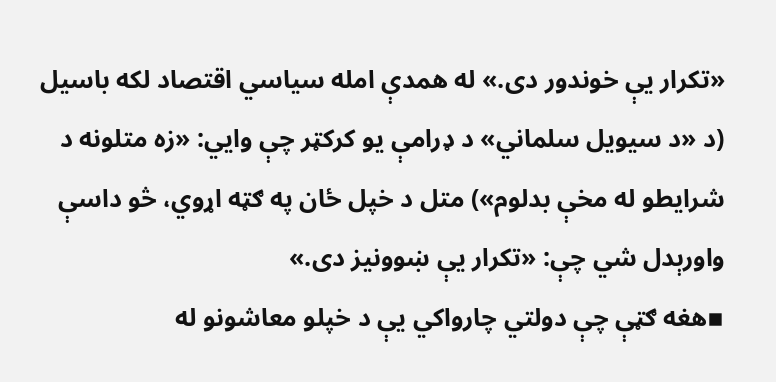«تکرار یې خوندور دی.» له همدې امله سیاسي اقتصاد لکه باسیل (د «د سیویل سلماني» د ډرامې یو کرکټر چې وایي: «زه متلونه د شرایطو له مخې بدلوم») متل د خپل ځان په ګټه اړوي، څو داسې واورېدل شي چې: «تکرار یې ښوونیز دی.»
▪هغه ګټې چې دولتي چارواکي یې د خپلو معاشونو له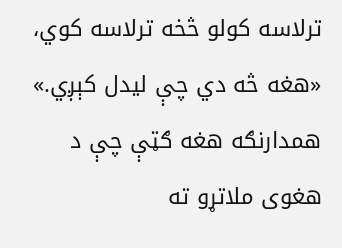ترلاسه کولو څخه ترلاسه کوي، «هغه څه دي چې لیدل کېږي.» همدارنګه هغه ګټې چې د هغوی ملاتړو ته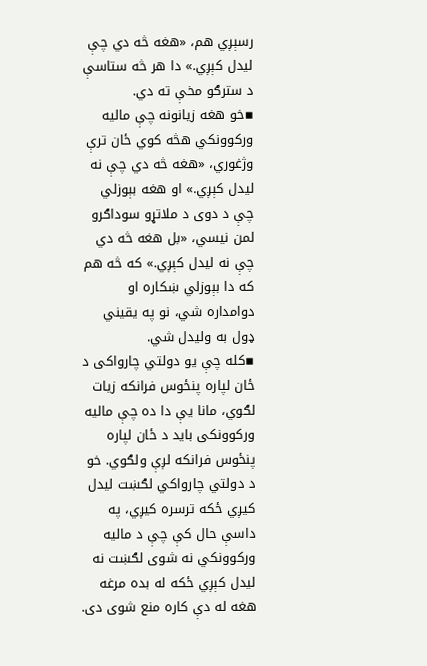رسېږي هم، «هغه څه دي چې لیدل کېږي.» دا هر څه ستاسې د سترګو مخې ته دي.
▪خو هغه زیانونه چې مالیه ورکوونکي هڅه کوي ځان ترې وژغوري، «هغه څه دي چې نه لیدل کېږي.» او هغه بېوزلي چې د دوی د ملاتړو سوداګرو لمن نیسي، «بل هغه څه دي چې نه لیدل کېږي.» که څه هم که دا بېوزلي ښکاره او دوامداره شي، نو په یقیني ډول به ولیدل شي.
▪کله چې یو دولتي چارواکی د ځان لپاره پنځوس فرانکه زیات لګوي، مانا یې دا ده چې مالیه ورکوونکی باید د ځان لپاره پنځوس فرانکه لږې ولګوي. خو د دولتي چارواکي لګښت لیدل کیږي ځکه ترسره کیږي، په داسې حال کې چې د مالیه ورکوونکي نه شوی لګښت نه لیدل کېږي ځکه له بده مرغه هغه له دې کاره منع شوی دی.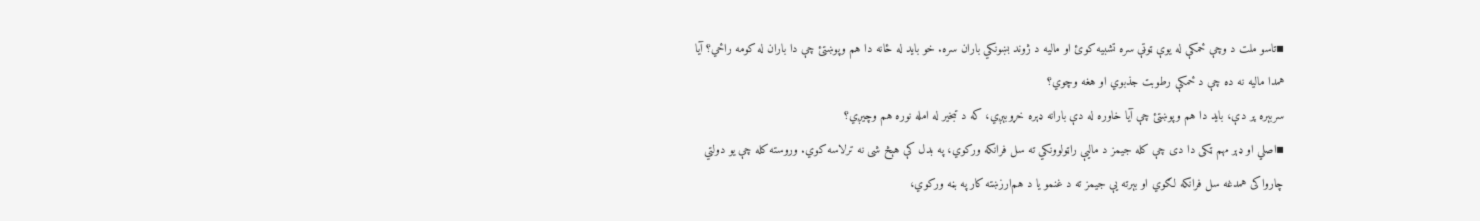▪تاسو ملت د وچې ځمکې له یوې ټوټې سره تشبیه کوئ او مالیه د ژوند بښونکي باران سره. خو باید له ځانه دا هم وپوښتئ چې دا باران له کومه راځي؟ آیا همدا مالیه نه ده چې د ځمکې رطوبت جذبوي او هغه وچوي؟
سربېره پر دې، باید دا هم وپوښتئ چې آیا خاوره له دې بارانه ډېره خړوبېږي، که د تبخیر له امله نوره هم وچیږي؟
▪اصلي او ډېر مهم ټکی دا دی چې کله جيمز د مالیې راټولوونکي ته سل فرانکه ورکوي، په بدل کې هېڅ شی نه ترلاسه کوي. وروسته کله چې یو دولتي چارواکی همدغه سل فرانکه لګوي او بېرته یې جیمز ته د غنمو یا د هم‌ارزښته کار په بڼه ورکوي،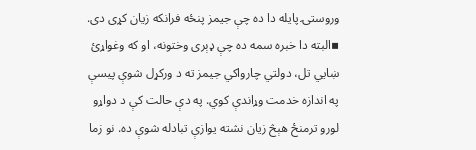وروستۍ پایله دا ده چې جیمز پنځه فرانکه زیان کړی دی.
▪البته دا خبره سمه ده چې ډېری وختونه، او که وغواړئ ښايي تل، دولتي چارواکي جیمز ته د ورکړل شوې پیسې په اندازه خدمت وړاندې کوي. په دې حالت کې د دواړو لورو ترمنځ هېڅ زیان نشته یوازې تبادله شوې ده. نو زما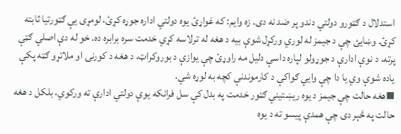استدلال د ګټورو دولتي دندو پر ضد نه دی. زه وایم: که غواړئ یوه دولتي اداره جوړه کړئ، لومړی یې ګټورتیا ثابته کړئ. وښایئ چې د جیمز له لوري ورکړل شوې بیه د هغه له ترلاسه کړي خدمت سره برابره ده. خو له دې اصلي ګټې پرته، د نوې ادارې د جوړولو لپاره داسې دلیل مه راوړئ چې یوازې د بوروکراټ، د هغه د کورنۍ او ملاتړو ګټه پکې یاده شوې وي یا دا چې وایي ګواکې د کارموندنې کچه به لوړه شي.
▪هغه حالت چې جیمز د یوه ریښتیني ګټور خدمت په بدل کې سل فرانکه یوې دولتي ادارې ته ورکوي، بلکل د هغه حالت په څېر دی چې همدې پیسو ته د یوه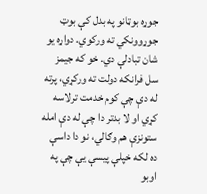جوړه بوټانو په بدل کې بوټ جوړوونکي ته ورکوي. دواړه یو شان تبادلې دي. خو که جیمز سل فرانکه دولت ته ورکړي، پرته له دې چې کوم خدمت ترلاسه کړي او لا بدتر دا چې له دې امله ستونزې هم وګالي، نو دا داسې ده لکه خپلې پیسې یې چې په اوبو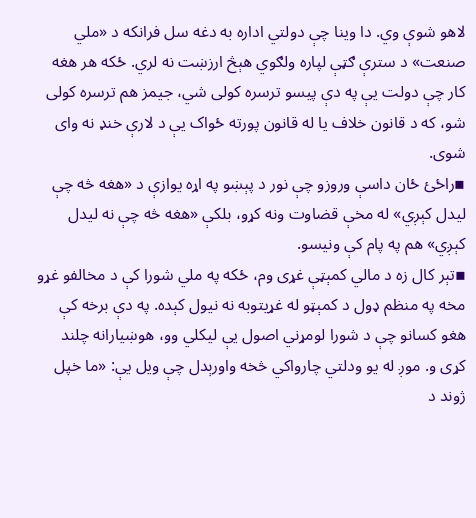لاهو شوې وي. دا وینا چې دولتي اداره به دغه سل فرانکه د «ملي صنعت» د سترې ګټې لپاره ولګوي هېڅ ارزښت نه لري. ځکه هر هغه کار چې دولت یې په دې پیسو ترسره کولی شي، جیمز هم ترسره کولی شو، که د قانون خلاف یا له قانون پورته ځواک یې د لارې خنډ نه وای شوی.
▪راځئ ځان داسې وروزو چې نور د پېښو په اړه یوازې د «هغه څه چې لیدل کېږي» له مخې قضاوت ونه کړو، بلکې «هغه څه چې نه لیدل کېږي» هم په پام کې ونیسو.
▪تېر کال زه د مالي کمېټې غړی وم، ځکه په ملي شورا کې د مخالفو غړو مخه په منظم ډول د کمېټو له غړیتوبه نه نیول کېده. په دې برخه کې هغو کسانو چې د شورا لومړني اصول یې لیکلي وو، هوښیارانه چلند کړی و. موږ له يو ودلتي چارواکي څخه واورېدل چې ویل یې: «ما خپل ژوند د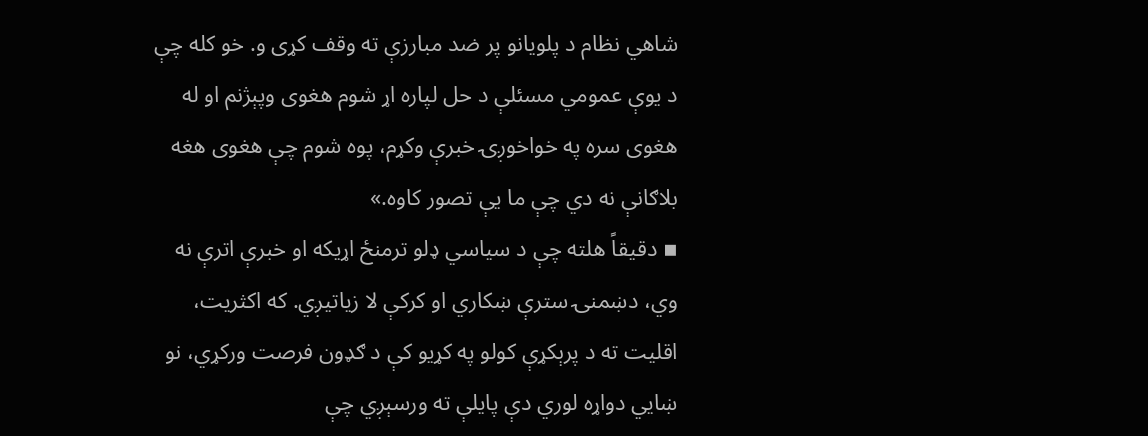شاهي نظام د پلویانو پر ضد مبارزې ته وقف کړی و. خو کله چې د یوې عمومي مسئلې د حل لپاره اړ شوم هغوی وپېژنم او له هغوی سره په خواخوږۍ خبرې وکړم، پوه شوم چې هغوی هغه بلاګانې نه دي چې ما یې تصور کاوه.»
▪ دقیقاً هلته چې د سیاسي ډلو ترمنځ اړیکه او خبرې اترې نه وي، دښمنۍ سترې ښکاري او کرکې لا زیاتیږي. که اکثریت، اقلیت ته د پرېکړې کولو په کړیو کې د ګډون فرصت ورکړي، نو ښايي دواړه لوري دې پایلې ته ورسېږي چې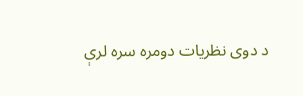د دوی نظریات دومره سره لرې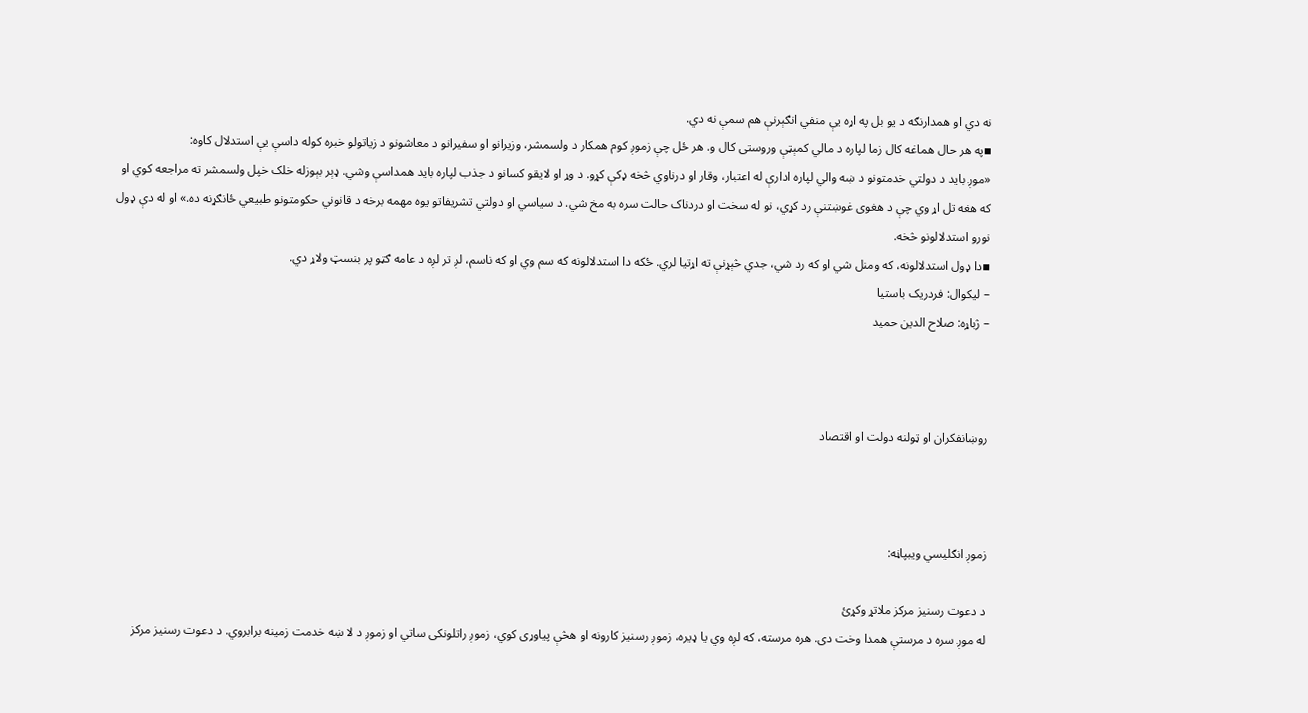نه دي او همدارنګه د یو بل په اړه یې منفي انګېرنې هم سمې نه دي.
▪په هر حال هماغه کال زما لپاره د مالي کمېټې وروستی کال و. هر ځل چې زموږ کوم همکار د ولسمشر، وزیرانو او سفیرانو د معاشونو د زیاتولو خبره کوله داسې یې استدلال کاوه:
«موږ باید د دولتي خدمتونو د ښه والي لپاره ادارې له اعتبار، وقار او درناوي څخه ډکې کړو. د وړ او لایقو کسانو د جذب لپاره باید همداسې وشي. ډېر بېوزله خلک خپل ولسمشر ته مراجعه کوي او که هغه تل اړ وي چې د هغوی غوښتنې رد کړي، نو له سخت او دردناک حالت سره به مخ شي. د سیاسي او دولتي تشریفاتو یوه مهمه برخه د قانوني حکومتونو طبیعي ځانګړنه ده.» او له دې ډول نورو استدلالونو څخه.
▪دا ډول استدلالونه، که ومنل شي او که رد شي، جدي څېړنې ته اړتیا لري. ځکه دا استدلالونه که سم وي او که ناسم، لږ تر لږه د عامه ګټو پر بنسټ ولاړ دي.
– لیکوال: فردریک باستیا
– ژباړه: صلاح الدين حمید



روښانفکران او ټولنه دولت او اقتصاد



زموږ انګلیسي ویبپاڼه:

د دعوت رسنیز مرکز ملاتړ وکړئ
له موږ سره د مرستې همدا وخت دی. هره مرسته، که لږه وي یا ډیره، زموږ رسنیز کارونه او هڅې پیاوړی کوي، زموږ راتلونکی ساتي او زموږ د لا ښه خدمت زمینه برابروي. د دعوت رسنیز مرکز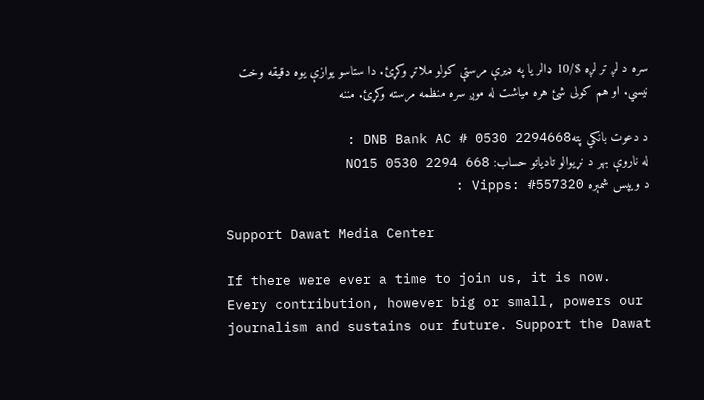سره د لږ تر لږه $/10 ډالر یا په ډیرې مرستې کولو ملاتړ وکړئ. دا ستاسو یوازې یوه دقیقه وخت نیسي. او هم کولی شئ هره میاشت له موږ سره منظمه مرسته وکړئ. مننه

د دعوت بانکي پتهDNB Bank AC # 0530 2294668 :
له ناروې بهر د نړیوالو تادیاتو حساب: NO15 0530 2294 668
د ویپس شمېره Vipps: #557320 :

Support Dawat Media Center

If there were ever a time to join us, it is now. Every contribution, however big or small, powers our journalism and sustains our future. Support the Dawat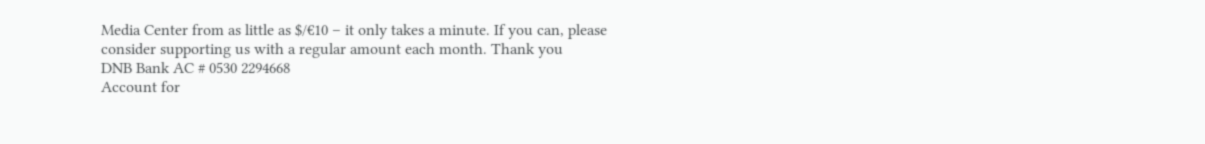Media Center from as little as $/€10 – it only takes a minute. If you can, please consider supporting us with a regular amount each month. Thank you
DNB Bank AC # 0530 2294668
Account for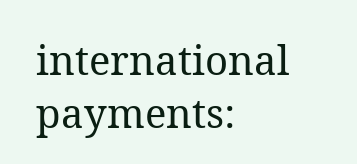international payments: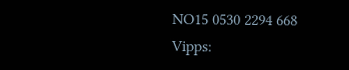NO15 0530 2294 668
Vipps: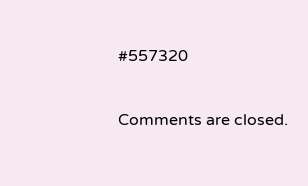#557320

Comments are closed.